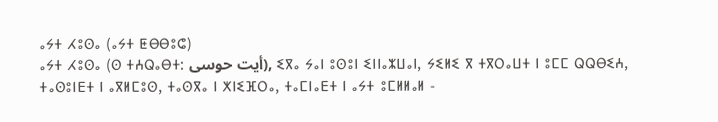ⴰⵢⵜ ⵃⵓⵙⴰ (ⴰⵢⵜ ⵟⴱⴱⵓⵛ)
ⴰⵢⵜ ⵃⵓⵙⴰ (ⵙ ⵜⵄⵕⴰⴱⵜ: أيت حوسى), ⵉⴳⴰ ⵢⴰⵏ ⵓⵙⵓⵏ ⵉⵏⵏⴰⵣⵡⴰⵏ, ⵢⵉⵍⵉ ⴳ ⵜⴳⵔⴰⵡⵜ ⵏ ⵓⵎⵎ ⵕⵕⴱⵉⵄ, ⵜⴰⵙⵓⵏⴹⵜ ⵏ ⴰⴳⵍⵎⵓⵙ, ⵜⴰⵙⴳⴰ ⵏ ⵅⵏⵉⴼⵔⴰ, ⵜⴰⵎⵏⴰⴹⵜ ⵏ ⴰⵢⵜ ⵓⵎⵍⵍⴰⵍ -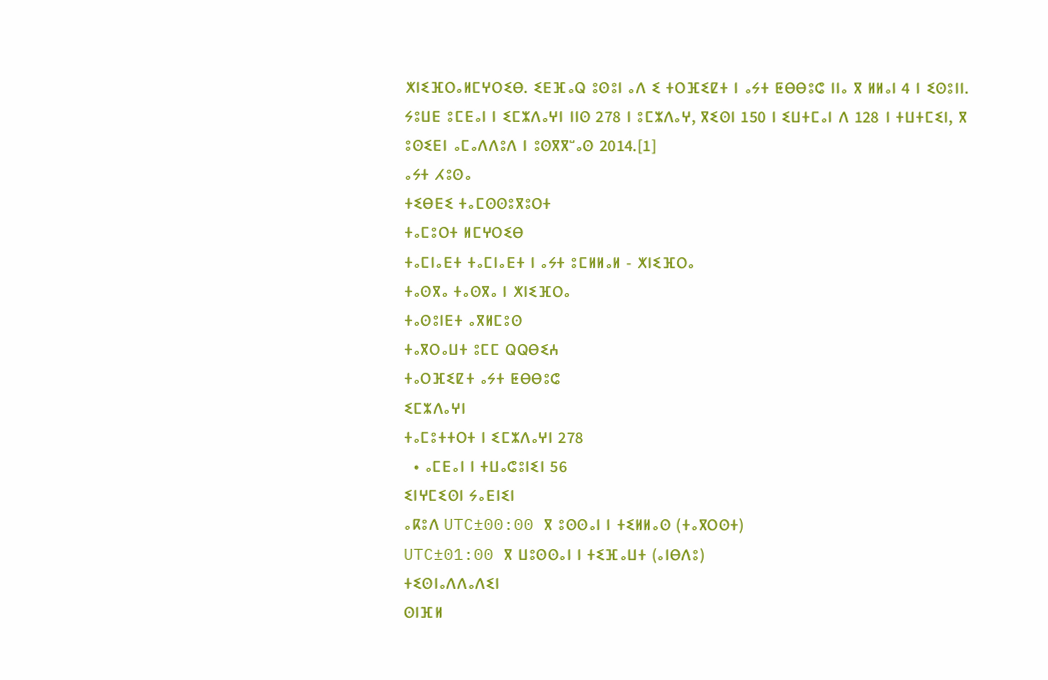ⵅⵏⵉⴼⵔⴰⵍⵎⵖⵔⵉⴱ. ⵉⴹⴼⴰⵕ ⵓⵙⵓⵏ ⴰⴷ ⵉ ⵜⵔⴼⵉⵇⵜ ⵏ ⴰⵢⵜ ⵟⴱⴱⵓⵛ ⵏⵏⴰ ⴳ ⵍⵍⴰⵏ 4 ⵏ ⵉⵙⵓⵏⵏ. ⵢⵓⵡⴹ ⵓⵎⴹⴰⵏ ⵏ ⵉⵎⵣⴷⴰⵖⵏ ⵏⵏⵙ 278 ⵏ ⵓⵎⵣⴷⴰⵖ, ⴳⵉⵙⵏ 150 ⵏ ⵉⵡⵜⵎⴰⵏ ⴷ 128 ⵏ ⵜⵡⵜⵎⵉⵏ, ⴳ ⵓⵙⵉⴹⵏ ⴰⵎⴰⴷⴷⵓⴷ ⵏ ⵓⵙⴳⴳⵯⴰⵙ 2014.[1]
ⴰⵢⵜ ⵃⵓⵙⴰ
ⵜⵉⴱⴹⵉ ⵜⴰⵎⵙⵙⵓⴳⵓⵔⵜ
ⵜⴰⵎⵓⵔⵜ ⵍⵎⵖⵔⵉⴱ
ⵜⴰⵎⵏⴰⴹⵜ ⵜⴰⵎⵏⴰⴹⵜ ⵏ ⴰⵢⵜ ⵓⵎⵍⵍⴰⵍ - ⵅⵏⵉⴼⵔⴰ
ⵜⴰⵙⴳⴰ ⵜⴰⵙⴳⴰ ⵏ ⵅⵏⵉⴼⵔⴰ
ⵜⴰⵙⵓⵏⴹⵜ ⴰⴳⵍⵎⵓⵙ
ⵜⴰⴳⵔⴰⵡⵜ ⵓⵎⵎ ⵕⵕⴱⵉⵄ
ⵜⴰⵔⴼⵉⵇⵜ ⴰⵢⵜ ⵟⴱⴱⵓⵛ
ⵉⵎⵣⴷⴰⵖⵏ
ⵜⴰⵎⵓⵜⵜⵔⵜ ⵏ ⵉⵎⵣⴷⴰⵖⵏ 278
  • ⴰⵎⴹⴰⵏ ⵏ ⵜⵡⴰⵛⵓⵏⵉⵏ 56
ⵉⵏⵖⵎⵉⵙⵏ ⵢⴰⴹⵏⵉⵏ
ⴰⴽⵓⴷ UTC±00:00 ⴳ ⵓⵙⵙⴰⵏ ⵏ ⵜⵉⵍⵍⴰⵙ (ⵜⴰⴳⵔⵙⵜ)
UTC±01:00 ⴳ ⵡⵓⵙⵙⴰⵏ ⵏ ⵜⵉⴼⴰⵡⵜ (ⴰⵏⴱⴷⵓ)
ⵜⵉⵙⵏⴰⴷⴷⴰⴷⵉⵏ
ⵙⵏⴼⵍ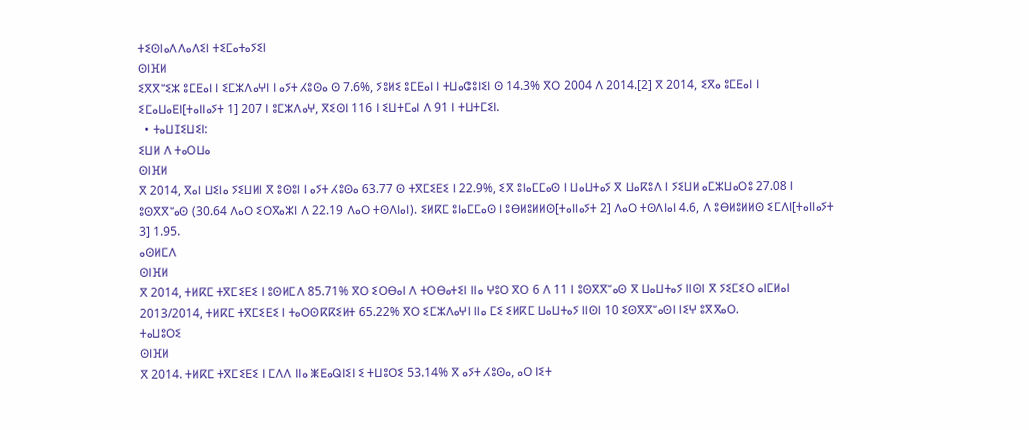ⵜⵉⵙⵏⴰⴷⴷⴰⴷⵉⵏ ⵜⵉⵎⴰⵜⴰⵢⵉⵏ
ⵙⵏⴼⵍ
ⵉⴳⴳⵯⵉⵣ ⵓⵎⴹⴰⵏ ⵏ ⵉⵎⵣⴷⴰⵖⵏ ⵏ ⴰⵢⵜ ⵃⵓⵙⴰ ⵙ 7.6%, ⵢⵓⵍⵉ ⵓⵎⴹⴰⵏ ⵏ ⵜⵡⴰⵛⵓⵏⵉⵏ ⵙ 14.3% ⴳⵔ 2004 ⴷ 2014.[2] ⴳ 2014, ⵉⴳⴰ ⵓⵎⴹⴰⵏ ⵏ ⵉⵎⴰⵡⴰⴹⵏ[ⵜⴰⵏⵏⴰⵢⵜ 1] 207 ⵏ ⵓⵎⵣⴷⴰⵖ, ⴳⵉⵙⵏ 116 ⵏ ⵉⵡⵜⵎⴰⵏ ⴷ 91 ⵏ ⵜⵡⵜⵎⵉⵏ.
  • ⵜⴰⵡⵊⵉⵡⵉⵏ:
ⵉⵡⵍ ⴷ ⵜⴰⵔⵡⴰ
ⵙⵏⴼⵍ
ⴳ 2014, ⴳⴰⵏ ⵡⵉⵏⴰ ⵢⵉⵡⵍⵏ ⴳ ⵓⵙⵓⵏ ⵏ ⴰⵢⵜ ⵃⵓⵙⴰ 63.77 ⵙ ⵜⴳⵎⵉⴹⵉ ⵏ 22.9%, ⵉⴳ ⵓⵏⴰⵎⵎⴰⵙ ⵏ ⵡⴰⵡⵜⴰⵢ ⴳ ⵡⴰⴽⵓⴷ ⵏ ⵢⵉⵡⵍ ⴰⵎⵣⵡⴰⵔⵓ 27.08 ⵏ ⵓⵙⴳⴳⵯⴰⵙ (30.64 ⴷⴰⵔ ⵉⵔⴳⴰⵣⵏ ⴷ 22.19 ⴷⴰⵔ ⵜⵙⴷⵏⴰⵏ). ⵉⵍⴽⵎ ⵓⵏⴰⵎⵎⴰⵙ ⵏ ⵓⴱⵍⵓⵍⵍⵙ[ⵜⴰⵏⵏⴰⵢⵜ 2] ⴷⴰⵔ ⵜⵙⴷⵏⴰⵏ 4.6, ⴷ ⵓⴱⵍⵓⵍⵍⵙ ⵉⵎⴷⵏ[ⵜⴰⵏⵏⴰⵢⵜ 3] 1.95.
ⴰⵙⵍⵎⴷ
ⵙⵏⴼⵍ
ⴳ 2014, ⵜⵍⴽⵎ ⵜⴳⵎⵉⴹⵉ ⵏ ⵓⵙⵍⵎⴷ 85.71% ⴳⵔ ⵉⵔⴱⴰⵏ ⴷ ⵜⵔⴱⴰⵜⵉⵏ ⵏⵏⴰ ⵖⵓⵔ ⴳⵔ 6 ⴷ 11 ⵏ ⵓⵙⴳⴳⵯⴰⵙ ⴳ ⵡⴰⵡⵜⴰⵢ ⵏⵏⵙⵏ ⴳ ⵢⵉⵎⵉⵔ ⴰⵏⵎⵍⴰⵏ 2013/2014, ⵜⵍⴽⵎ ⵜⴳⵎⵉⴹⵉ ⵏ ⵜⴰⵔⵙⴽⴽⵉⵍⵜ 65.22% ⴳⵔ ⵉⵎⵣⴷⴰⵖⵏ ⵏⵏⴰ ⵎⵉ ⵉⵍⴽⵎ ⵡⴰⵡⵜⴰⵢ ⵏⵏⵙⵏ 10 ⵉⵙⴳⴳⵯⴰⵙⵏ ⵏⵉⵖ ⵓⴳⴳⴰⵔ.
ⵜⴰⵡⵓⵔⵉ
ⵙⵏⴼⵍ
ⴳ 2014. ⵜⵍⴽⵎ ⵜⴳⵎⵉⴹⵉ ⵏ ⵎⴷⴷ ⵏⵏⴰ ⵥⴹⴰⵕⵏⵉⵏ ⵉ ⵜⵡⵓⵔⵉ 53.14% ⴳ ⴰⵢⵜ ⵃⵓⵙⴰ, ⴰⵔ ⵏⵉⵜ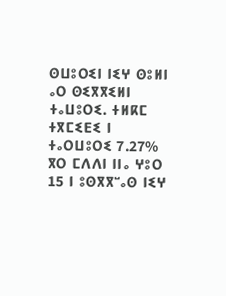ⵙⵡⵓⵔⵉⵏ ⵏⵉⵖ ⵙⵓⵍⵏ ⴰⵔ ⵙⵉⴳⴳⵉⵍⵏ ⵜⴰⵡⵓⵔⵉ. ⵜⵍⴽⵎ ⵜⴳⵎⵉⴹⵉ ⵏ ⵜⴰⵔⵡⵓⵔⵉ 7.27% ⴳⵔ ⵎⴷⴷⵏ ⵏⵏⴰ ⵖⵓⵔ 15 ⵏ ⵓⵙⴳⴳⵯⴰⵙ ⵏⵉⵖ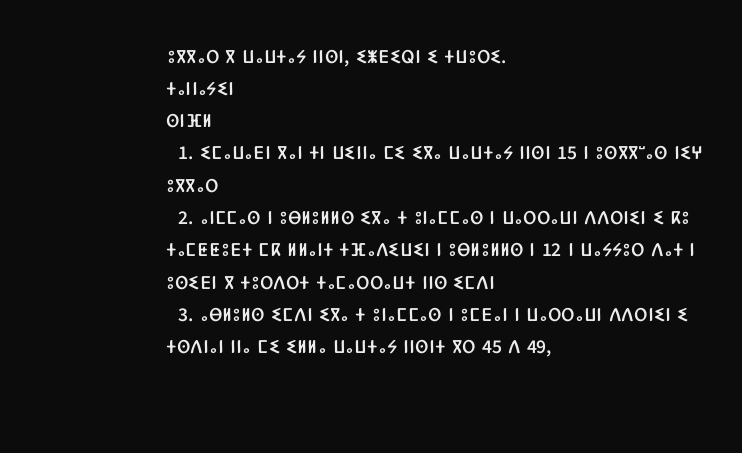ⵓⴳⴳⴰⵔ ⴳ ⵡⴰⵡⵜⴰⵢ ⵏⵏⵙⵏ, ⵉⵥⴹⵉⵕⵏ ⵉ ⵜⵡⵓⵔⵉ.
ⵜⴰⵏⵏⴰⵢⵉⵏ
ⵙⵏⴼⵍ
  1. ⵉⵎⴰⵡⴰⴹⵏ ⴳⴰⵏ ⵜⵏ ⵡⵉⵏⵏⴰ ⵎⵉ ⵉⴳⴰ ⵡⴰⵡⵜⴰⵢ ⵏⵏⵙⵏ 15 ⵏ ⵓⵙⴳⴳⵯⴰⵙ ⵏⵉⵖ ⵓⴳⴳⴰⵔ
  2. ⴰⵏⵎⵎⴰⵙ ⵏ ⵓⴱⵍⵓⵍⵍⵙ ⵉⴳⴰ ⵜ ⵓⵏⴰⵎⵎⴰⵙ ⵏ ⵡⴰⵔⵔⴰⵡⵏ ⴷⴷⵔⵏⵉⵏ ⵉ ⴽⵓ ⵜⴰⵎⵟⵟⵓⴹⵜ ⵎⴽ ⵍⵍⴰⵏⵜ ⵜⴼⴰⴷⵉⵡⵉⵏ ⵏ ⵓⴱⵍⵓⵍⵍⵙ ⵏ 12 ⵏ ⵡⴰⵢⵢⵓⵔ ⴷⴰⵜ ⵏ ⵓⵙⵉⴹⵏ ⴳ ⵜⵓⵔⴷⵔⵜ ⵜⴰⵎⴰⵔⵔⴰⵡⵜ ⵏⵏⵙ ⵉⵎⴷⵏ
  3. ⴰⴱⵍⵓⵍⵙ ⵉⵎⴷⵏ ⵉⴳⴰ ⵜ ⵓⵏⴰⵎⵎⴰⵙ ⵏ ⵓⵎⴹⴰⵏ ⵏ ⵡⴰⵔⵔⴰⵡⵏ ⴷⴷⵔⵏⵉⵏ ⵉ ⵜⵙⴷⵏⴰⵏ ⵏⵏⴰ ⵎⵉ ⵉⵍⵍⴰ ⵡⴰⵡⵜⴰⵢ ⵏⵏⵙⵏⵜ ⴳⵔ 45 ⴷ 49,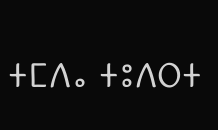ⵜⵎⴷⴰ ⵜⵓⴷⵔⵜ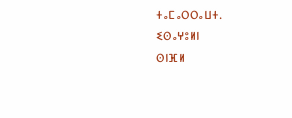ⵜⴰⵎⴰⵔⵔⴰⵡⵜ.
ⵉⵙⴰⵖⵓⵍⵏ
ⵙⵏⴼⵍ